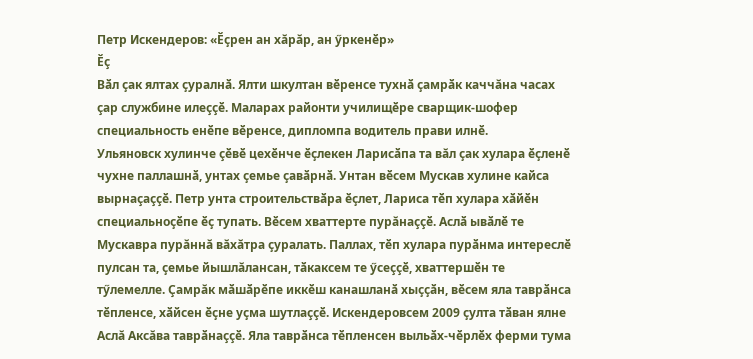Петр Искендеров: «Ӗҫрен ан хăрăр, ан ӳркенӗр»
Ӗç
Вӑл ҫак ялтах ҫуралнӑ. Ялти шкултан вӗренсе тухнӑ ҫамрӑк каччăна часах çар службине илеççӗ. Маларах районти училищӗре сварщик-шофер специальность енӗпе вӗренсе, дипломпа водитель прави илнӗ.
Ульяновск хулинче çӗвӗ цехӗнче ӗҫлекен Ларисӑпа та вăл ҫак хулара ӗҫленӗ чухне паллашнӑ, унтах ҫемье ҫавӑрнӑ. Унтан вӗсем Мускав хулине кайса вырнаçаççӗ. Петр унта строительствӑра ӗҫлет, Лариса тӗп хулара хӑйӗн специальноҫӗпе ӗҫ тупать. Вӗсем хваттерте пурăнаççӗ. Аслӑ ывӑлӗ те Мускавра пурăннă вăхăтра ҫуралать. Паллах, тӗп хулара пурӑнма интереслӗ пулсан та, ҫемье йышлăлансан, тӑкаксем те ӳсеççӗ, хваттершӗн те тӳлемелле. Çамрăк мӑшӑрӗпе иккӗш канашланӑ хыҫҫӑн, вӗсем яла таврӑнса тӗпленсе, хӑйсен ӗҫне уҫма шутлаççӗ. Искендеровсем 2009 ҫулта тӑван ялне Аслă Аксăва таврӑнаççӗ. Яла таврӑнса тӗпленсен выльӑх-чӗрлӗх ферми тума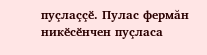пуçлаççӗ. Пулас фермăн никӗсӗнчен пуçласа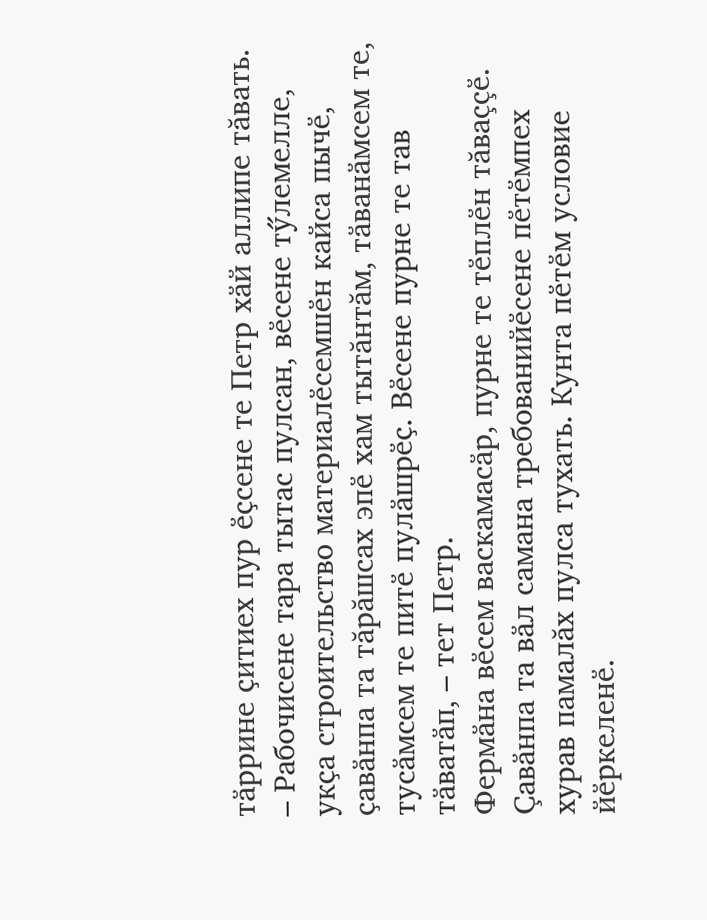тӑррине ҫитиех пур ӗҫсене те Петр хӑй аллипе тăвать.
– Рабочисене тара тытас пулсан, вӗсене тӳлемелле, укҫа строительство материалӗсемшӗн кайса пычӗ, ҫавӑнпа та тăрăшсах эпӗ хам тытăнтăм, тӑванӑмсем те, тусӑмсем те питӗ пулӑшрӗҫ. Вӗсене пурне те тав тӑватӑп, – тет Петр.
Фермӑна вӗсем васкамасӑр, пурне те тӗплӗн тăваççӗ. Çавӑнпа та вӑл самана требованийӗсене пӗтӗмпех хурав памалăх пулса тухать. Кунта пӗтӗм условие йӗркеленӗ.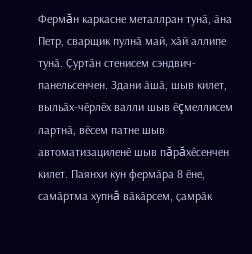Фермăн каркасне металлран тунӑ, ӑна Петр, сварщик пулнӑ май, хӑй аллипе тунӑ. Ҫуртӑн стенисем сэндвич-панельсенчен. Здани ӑшӑ, шыв килет, выльӑх-чӗрлӗх валли шыв ӗçмеллисем лартнӑ, вӗсем патне шыв автоматизациленӗ шыв пăрăхӗсенчен килет. Паянхи кун фермӑра 8 ӗне, самӑртма хупнă вӑкӑрсем, ҫамрӑк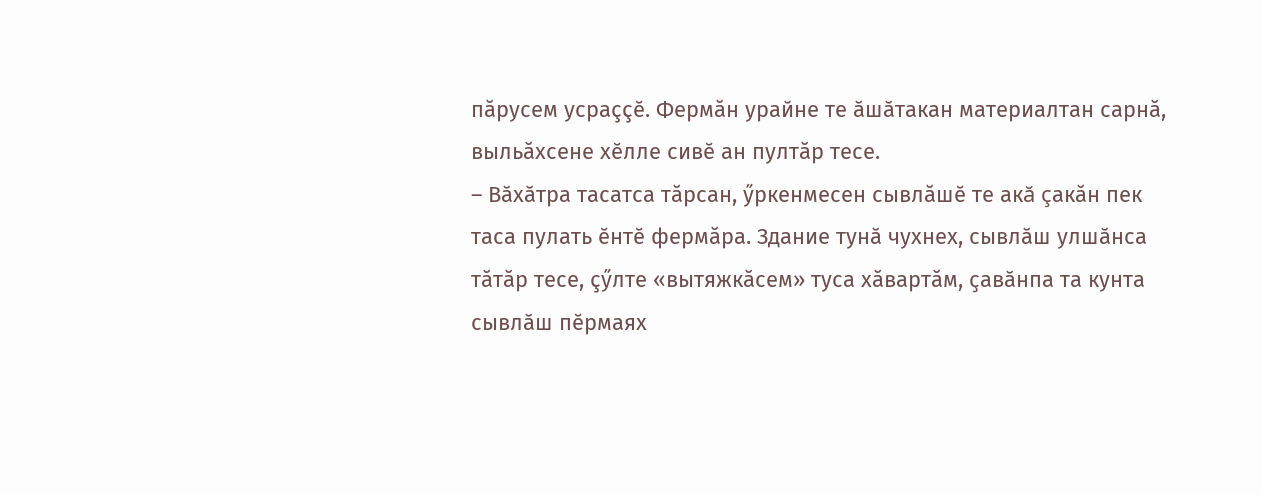пăрусем усраççӗ. Фермăн урайне те ӑшӑтакан материалтан сарнă, выльăхсене хӗлле сивӗ ан пултăр тесе.
– Вӑхӑтра тасатса тăрсан, ӳркенмесен сывлăшӗ те акă çакăн пек таса пулать ӗнтӗ фермăра. Здание тунӑ чухнех, сывлӑш улшӑнса тăтăр тесе, çӳлте «вытяжкăсем» туса хăвартăм, ҫавӑнпа та кунта сывлӑш пӗрмаях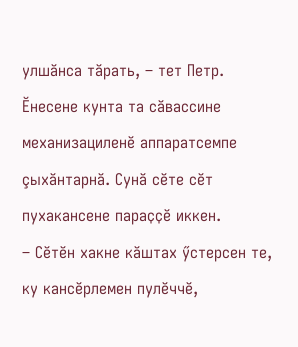улшӑнса тӑрать, – тет Петр.
Ӗнесене кунта та сăвассине механизациленӗ аппаратсемпе çыхăнтарнă. Сунӑ сӗте сӗт пухакансене параҫҫӗ иккен.
– Сӗтӗн хакне кӑштах ӳстерсен те, ку кансӗрлемен пулӗччӗ,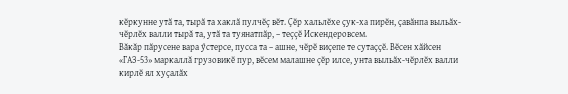кӗркунне утӑ та, тырӑ та хаклӑ пулчӗç вӗт. Ҫӗр хальлӗхе ҫук-ха пирӗн, ҫавӑнпа выльӑх-чӗрлӗх валли тырă та, утӑ та туянатпӑр, – теççӗ Искендеровсем.
Вăкăр пӑрусене вара ӳстерсе, пусса та – ашне, чӗрӗ виçепе те сутаҫҫӗ. Вӗсен хӑйсен «ГАЗ-53» маркаллă грузовикӗ пур, вӗсем малашне çӗр илсе, унта выльӑх-чӗрлӗх валли кирлӗ ял хуҫалӑх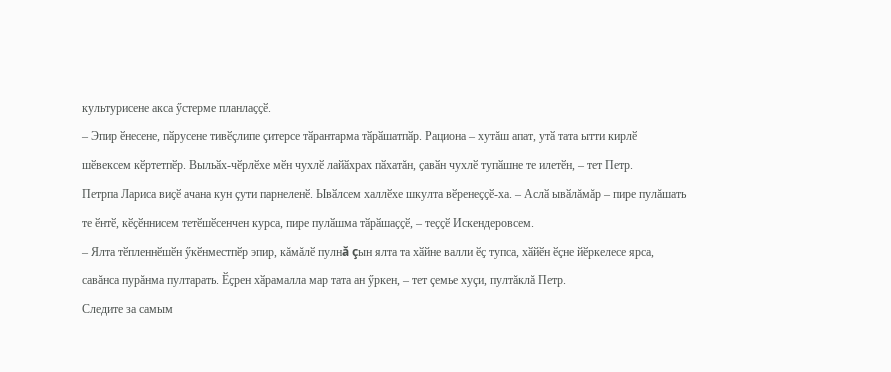культурисене акса ӳстерме планлаҫҫӗ.
– Эпир ӗнесене, пӑрусене тивӗçлипе çитерсе тӑрантарма тӑрӑшатпӑр. Рациона – хутăш апат, утӑ тата ытти кирлӗ шӗвексем кӗртетпӗр. Выльӑх-чӗрлӗхе мӗн чухлӗ лайӑхрах пӑхатăн, ҫавӑн чухлӗ тупӑшне те илетӗн, – тет Петр.
Петрпа Лариса виҫӗ ачана кун çути парнеленӗ. Ывӑлсем халлӗхе шкулта вӗренеҫҫӗ-ха. – Аслӑ ывӑлăмăр – пире пулăшать те ӗнтӗ, кӗҫӗннисем тетӗшӗсенчен курса, пире пулӑшма тӑрӑшаҫҫӗ, – теҫҫӗ Искендеровсем.
– Ялта тӗпленнӗшӗн ӳкӗнместпӗр эпир, кăмăлӗ пулнă çын ялта та хӑйне валли ӗҫ тупса, хӑйӗн ӗҫне йӗркелесе ярса, савăнса пурăнма пултарать. Ӗҫрен хӑрамалла мар тата ан ӳркен, – тет çемье хуçи, пултăклă Петр.
Следите за самым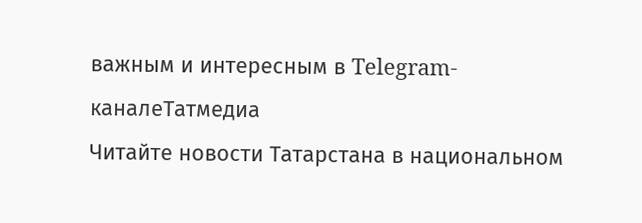важным и интересным в Telegram-каналеТатмедиа
Читайте новости Татарстана в национальном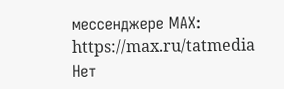мессенджере MАХ: https://max.ru/tatmedia
Нет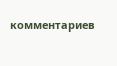комментариев